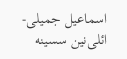اسماعیل جمیلی- ائلى‌نین سسینه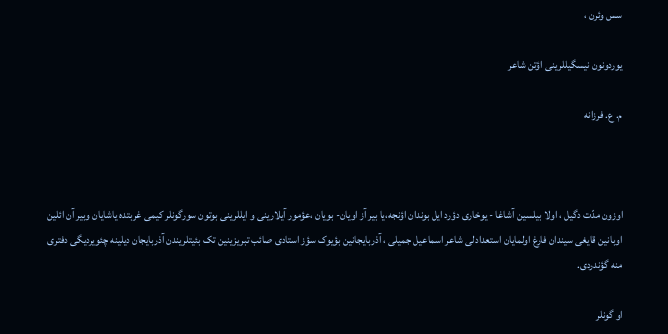سس وئرن ،

یوردونون نیسگیللرینی اؤتن شاعر

م. ع. فرزانه



اوزون مدّت دگیل ، اولا بیلسین آشاغا - یوخاری دؤرد ایل بوندان اؤنجه،یا بیر آز اویان- بویان ،عؤمور آیلارینی و ایللرینی بوتون سورگونلر کیمی غربتده یاشایان وبیر آن ائلین اوبانین قایغی سیندان فارغ اولمایان استعدادلی شاعر اسماعیل جمیلی ، آذربایجانین بؤیوک سؤز استادی صائب تبریزینین تک بئیتلریندن آذربایجان دیلینه چئویردیگی دفتری منه گؤندردی.

او گونلر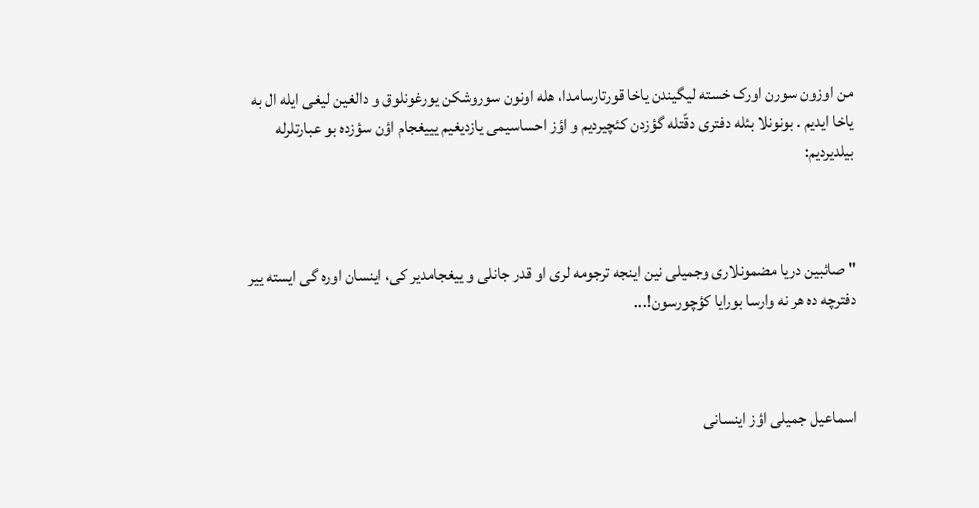من اوزون سورن اورک خسته لیگیندن یاخا قورتارسامدا، هله اونون سوروشکن یورغونلوق و دالغین لیغی ایله ال به یاخا ایدیم . بونونلا بئله دفتری دقّتله گؤزدن کئچیردیم و اؤز احساسیمی یازدیغیم یییغجام اؤن سؤزده بو عبارتلرله بیلدیردیم:



" صائبین دریا مضمونلاری وجمیلی نین اینجه ترجومه لری او قدر جانلی و ییغجامدیر کی، اينسان اوره گی ایسته ییر دفترچه ده هر نه وارسا بورایا کؤچورسون!...



اسماعیل جمیلی اؤز اينسانی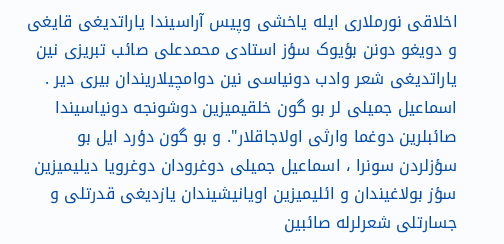اخلاقی نورملاری ایله یاخشی وپیس آراسیندا یاراتدیغی قایغی و دویغو دونن بؤیوک سؤز استادی محمدعلی صائب تبریزی نین یاراتدیغی شعر وادب دونیاسی نین دوامچیلاریندان بیری دیر . اسماعیل جمیلی لر بو گون خلقیمیزین دوشونجه دونیاسیندا صائبلرین دوغما وارثی اولاجاقلار". و بو گون دؤرد ایل بو سؤزلردن سونرا ، اسماعیل جمیلی دوغرودان دوغرویا دیلیمیزین سؤز بولاغیندان و ائلیمیزین اویانیشیندان یازدیغی قدرتلی و جسارتلی شعرلرله صائبین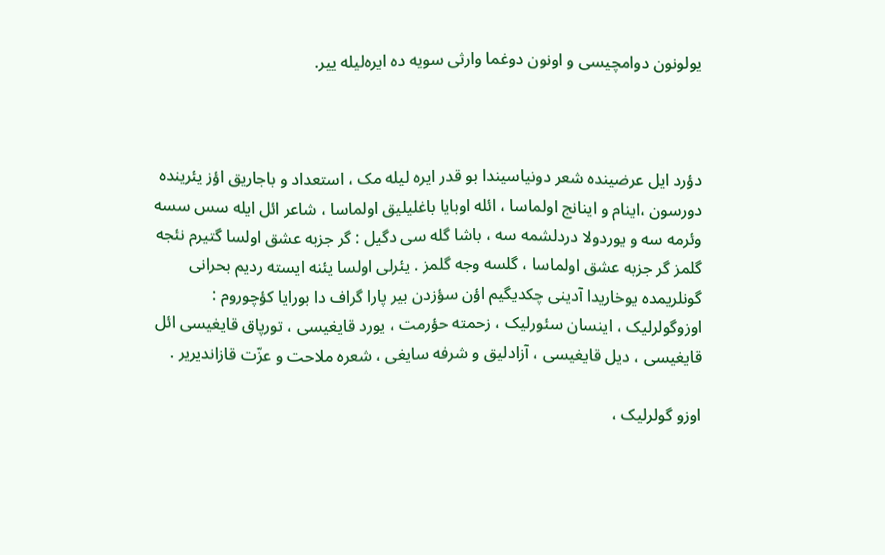یولونون دوامچیسی و اونون دوغما وارثی سویه ده ایره‌لیله ییر.



دؤرد ایل عرضینده شعر دونیاسیندا بو قدر ایره لیله مک ، استعداد و باجاریق اؤز یئرینده دورسون ،اینام و اینانج اولماسا ، ائله اوبایا باغلیلیق اولماسا ، شاعر ائل ایله سس سسه وئرمه سه و یوردولا دردلشمه سه ، باشا گله سی دگیل : گر جزبه عشق اولسا گتیرم نئجه گلمز گر جزبه عشق اولماسا ، گلسه وجه گلمز . یئرلی اولسا یئنه ایسته ردیم بحرانی گونلریمده یوخاریدا آدینی چکدیگیم اؤن سؤزدن بیر پارا گراف دا بورایا کؤچوروم : اوزو‌گولرلیک ، اينسان سئورلیک ، زحمته حؤرمت ، یورد قایغیسی ، تورپاق قایغیسی ائل قایغیسی ، دیل قایغیسی ، آزادلیق و شرفه سایغی ، شعره ملاحت و عزّت قازاندیریر .

اوزو گولرلیک ،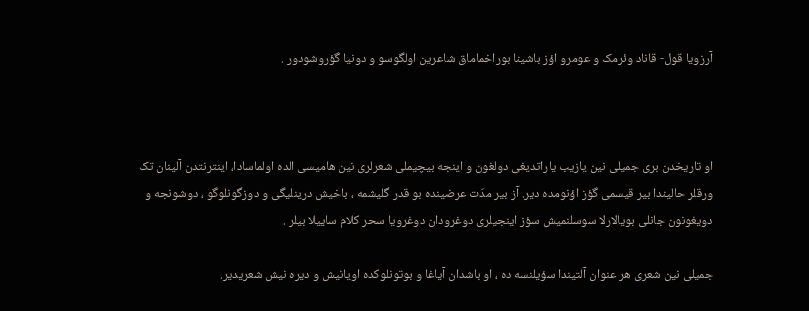آرزویا قول- قاناد وئرمک و عومرو اؤز باشینا بوراخماماق شاعرین اولگوسو و دونیا گؤروشودور .



او تاریخدن بری جمیلی نین یازیب یاراتدیغی دولغون و اینجه بیچیملی شعرلری نین هامیسی الده اولماسادا، اینترنتدن آلینان تک ورقلر حالیندا بیر قیسمی گؤز اؤنومده دیر. آز بیر مدّت عرضینده بو قدر گلیشمه ، باخیش درینلیگی و دوزگونلوگو ، دوشونجه و دویغونون جانلی بویالارلا سوسلنمیش سؤز اینجیلری دوغرودان دوغرویا سحر کلام ساییلا بیلر .

جمیلی نین شعری هر عنوان آلتیندا سؤیلنسه ده ، او باشدان آیاغا و بوتونلوکده اویانیش و دیره نیش شعریدیر.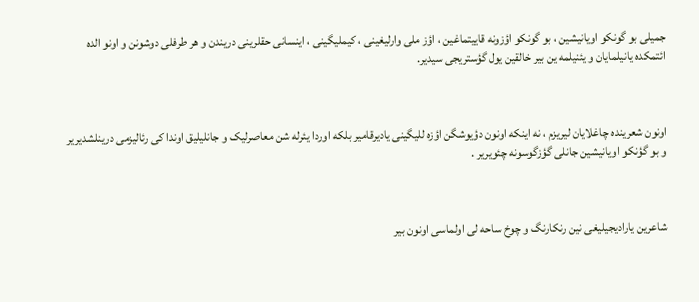جمیلی بو گونکو اویانیشین ، بو گونکو اؤزونه قاییتماغین ، اؤز ملی وارلیغینی ، کیملیگینی ، اينسانی حقلرینی دریندن و هر طرفلی دوشونن و اونو الده ائتمکده یانیلمایان و یئنیلمه ین بیر خالقین یول گؤستریجی سیدیر.



اونون شعرینده چاغلایان لیریزم ، نه اینکه اونون دؤیوشگن اؤزه للیگینی یادیرقامیر بلکه اوردا یئرله شن معاصرلیک و جانلیلیق اوندا کی رئالیزمی درینلشدیریر و بو گؤنکو اویانیشین جانلی گؤزگوسونه چئویریر .



شاعرین یارادیجیلیغی نین رنکارنگ و چوخ ساحه لی اولماسی اونون بیر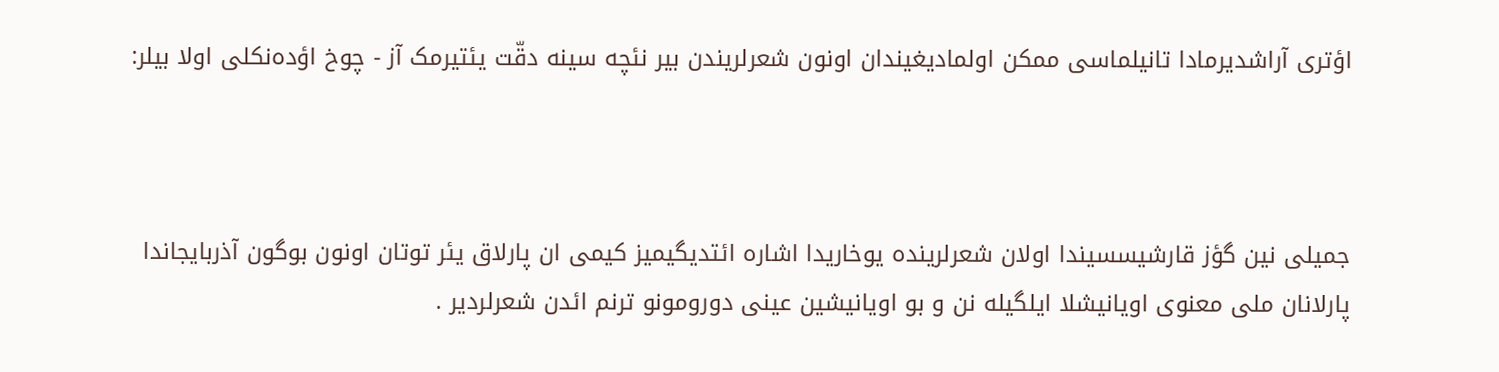اؤتری آراشدیرمادا تانیلماسی ممکن اولمادیغیندان اونون شعرلریندن بیر نئچه سینه دقّت یئتیرمک آز - چوخ اؤده‌نکلی اولا بیلر:



جمیلی نین گؤز قارشیسسیندا اولان شعرلرینده یوخاریدا اشاره ائتدیگیمیز کیمی ان پارلاق یئر توتان اونون بوگون آذربایجاندا پارلانان ملی معنوی اویانیشلا ایلگیله نن و بو اویانیشین عینی دورومونو ترنم ائدن شعرلردیر .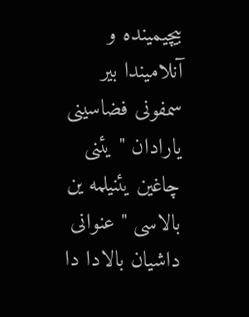بیچیمینده و آنلامیندا بیر سمفونی فضاسینی یارادان " یئنی چاغین یئنیلمه ین بالاسی " عنوانی داشیان بالادا دا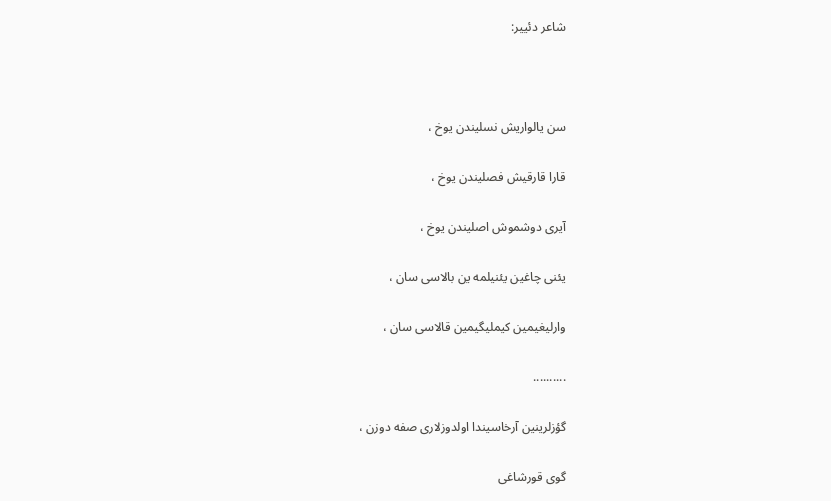شاعر دئییر:



سن یالواریش نسلیندن یوخ ،

قارا قارقیش فصلیندن یوخ ،

آیری دوشموش اصلیندن یوخ ،

یئنی چاغین یئنیلمه ین بالاسی سان ،

وارلیغیمین کیملیگیمین قالاسی سان ،

..........

گؤزلرینین آرخاسیندا اولدوزلاری صفه دوزن ،

گوی قورشاغی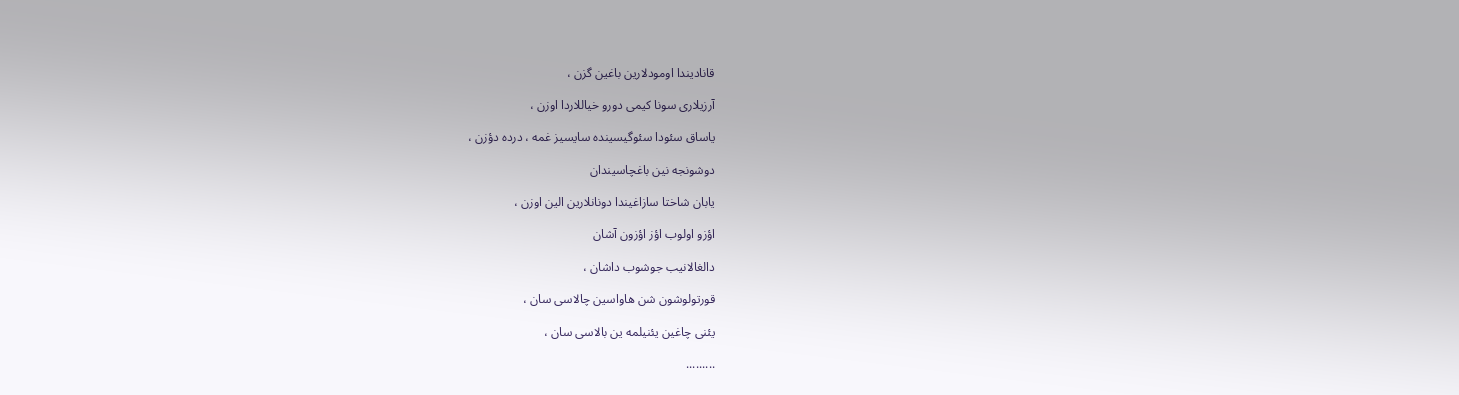قانادیندا اومودلارین باغین گزن ،

آرزیلاری سونا کیمی دورو خیاللاردا اوزن ،

یاساق سئودا سئوگیسینده سایسیز غمه ، درده دؤزن ،

دوشونجه نین باغچاسیندان

یابان شاختا سازاغیندا دونانلارین الین اوزن ،

اؤزو اولوب اؤز اؤزون آشان

دالغالانیب جوشوب داشان ،

قورتولوشون شن هاواسین چالاسی سان ،

یئنی چاغین یئنیلمه ین بالاسی سان ،

.........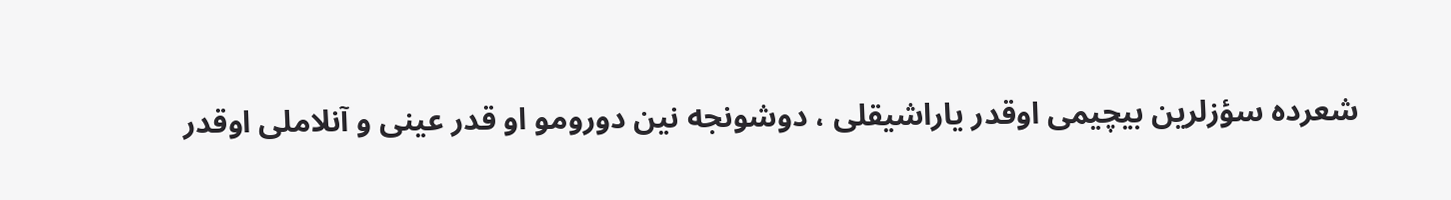شعرده سؤزلرین بیچیمی اوقدر یاراشیقلی ، دوشونجه نین دورومو او قدر عینی و آنلاملی اوقدر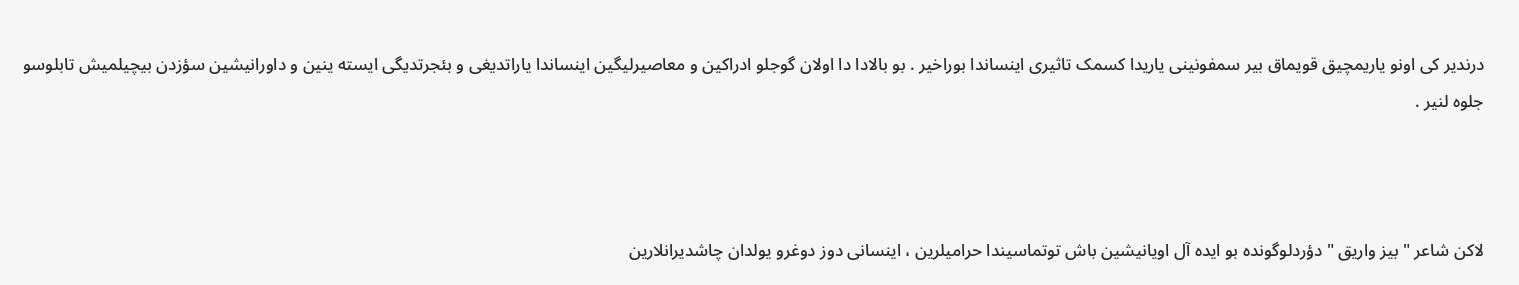درندیر کی اونو یاریمچیق قویماق بیر سمفونینی یاریدا کسمک تاثیری اينساندا بوراخیر . بو بالادا دا اولان گوجلو ادراکین و معاصیرلیگین اينساندا یاراتدیغی و بئجرتدیگی ایسته ینین و داورانیشین سؤزدن بیچیلمیش تابلوسو جلوه لنیر .



لاکن شاعر " بیز واریق " دؤردلوگونده بو ایده آل اویانیشین باش توتماسیندا حرامیلرین ، اينسانی دوز دوغرو یولدان چاشدیرانلارین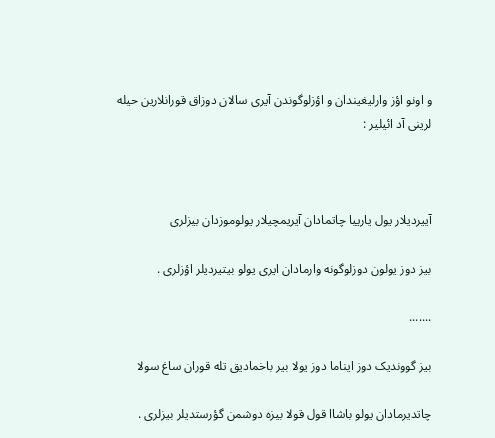و اونو اؤز وارلیغیندان و اؤزلوگوندن آیری سالان دوزاق قورانلارین حیله لرینی آد ائیلیر :



آییردیلار یول یارییا چاتمادان آیریمچیلار یولوموزدان بیزلری

بیز دوز یولون دوزلوگونه وارمادان ایری یولو بیتیردیلر اؤزلری .

.......

بیز گووندیک دوز ایناما دوز یولا بیر باخمادیق تله قوران ساغ سولا

چاتدیرمادان یولو باشاا قول قولا بیزه دوشمن گؤرستدیلر بیزلری .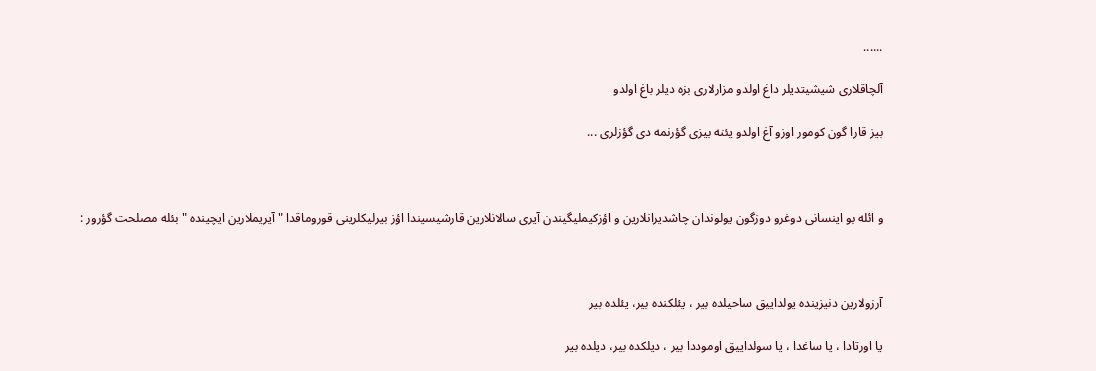......

آلچاقلاری شیشیتدیلر داغ اولدو مزارلاری بزه دیلر باغ اولدو

بیز قارا گون کومور اوزو آغ اولدو یئنه بیزی گؤرنمه دی گؤزلری ...



و ائله بو اينسانی دوغرو دوزگون یولوندان چاشدیرانلارین و اؤزکیملیگیندن آیری سالانلارین قارشیسیندا اؤز بیرلیکلرینی قوروماقدا " آیریملارین ایچینده " بئله مصلحت گؤرور :



آرزولارین دنیزینده یولداییق ساحیلده بیر ، یئلکنده بیر، یئلده بیر

یا اورتادا ، یا ساغدا ، یا سولداییق اوموددا بیر ، دیلکده بیر، دیلده بیر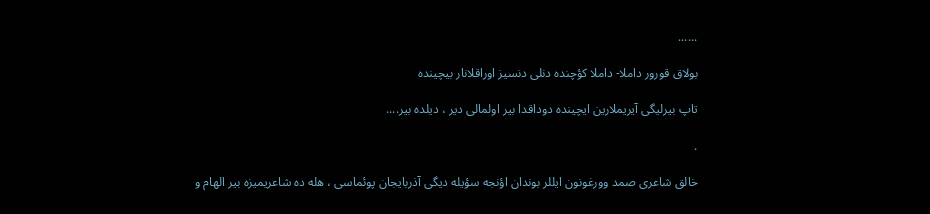......

بولاق قورور داملا- داملا کؤچنده دنلی دنسیز اوراقلانار بیچینده

تاپ بیرلیگی آیریملارین ایچینده دوداقدا بیر اولمالی دیر ، دیلده بیر....

.

خالق شاعری صمد وورغونون ایللر بوندان اؤنجه سؤیله دیگی آذربایجان پوئماسی ، هله ده شاعریمیزه بیر الهام و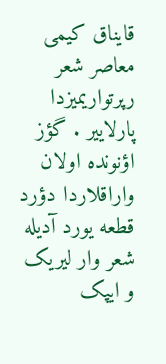قایناق کیمی معاصر شعر رپرتواریمیزدا پارلاییر . گؤز اؤنونده اولان واراقلاردا دؤرد قطعه یورد آدیله شعر وار لیریک و ایپک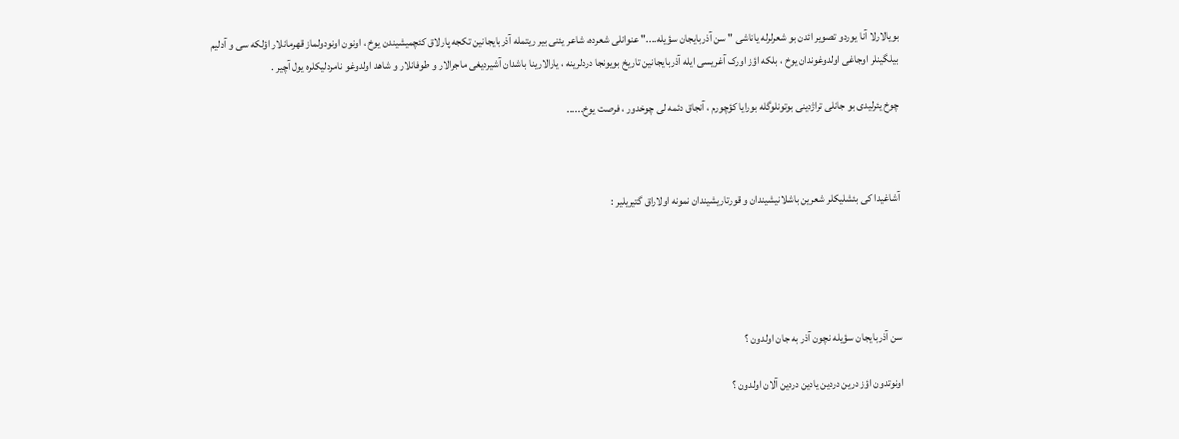بویالارلا آنا یوردو تصویر ائدن بو شعرلرله یاناشی " سن آذربایجان سؤیله...." عنوانلی شعرده، شاعر یئنی بیر ریتمله آذربایجانین تکجه پارلاق کئچمیشیندن یوخ ، اونون اونودولماز قهرمانلار اؤلکه سی و آدلیم بیلگینلر اوجاغی اولدوغوندان یوخ ، بلکه اؤز اورک آغریسی ایله آذربایجانین تاریخ بویونجا دردلرینه ، یارالارینا باشدان آشیردیغی ماجرالار و طوفانلار و شاهد اولدوغو نامردلیکلره یول آچیر .

چوخ یئرلیدی بو جانلی تراژدینی بوتونلوگله بورایا کؤچورم ، آنجاق دئمه لی چوخدور ، فرصت یوخ......



آشاغیدا کی بئشلیکلر شعرین باشلانیشیندان و قورتاریشیندان نمونه اولاراق گتیریلیر :





سن آذربایجان سؤیله نچون آذر به جان اولدون ؟

اونوتدون اؤز درین دردین یادین دردین آلان اولدون ؟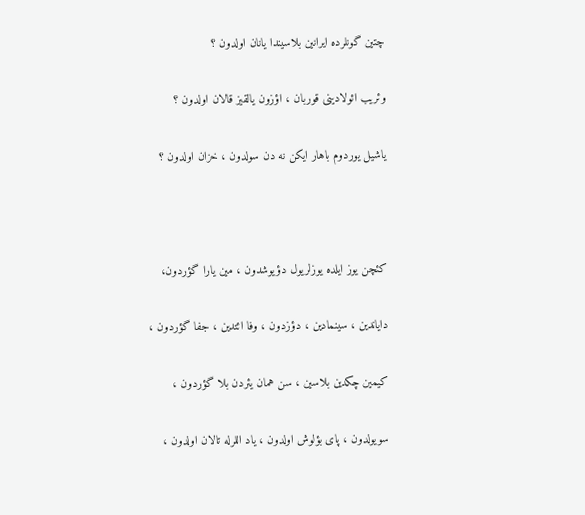چتین گونلرده ایرانین بلاسیندا یانان اولدون ؟

وئریب ائولادینی قوربان ، اؤزون یالقیز قالان اولدون ؟

یاشیل یوردوم باهار ایکن نه دن سولدون ، خزان اولدون ؟



کئچن یوز ایلده یوزلریول دؤیوشدون ، مین یارا گؤردون،

دایاندین ، سینمادین ، دؤزدون ، وفا ائتدین ، جفا گؤردون ،

کیمین چکدین بلاسین ، سن همان یئردن بلا گؤردون ،

سویولدون ، پای بؤلوش اولدون ، یاد اللرله تالان اولدون ،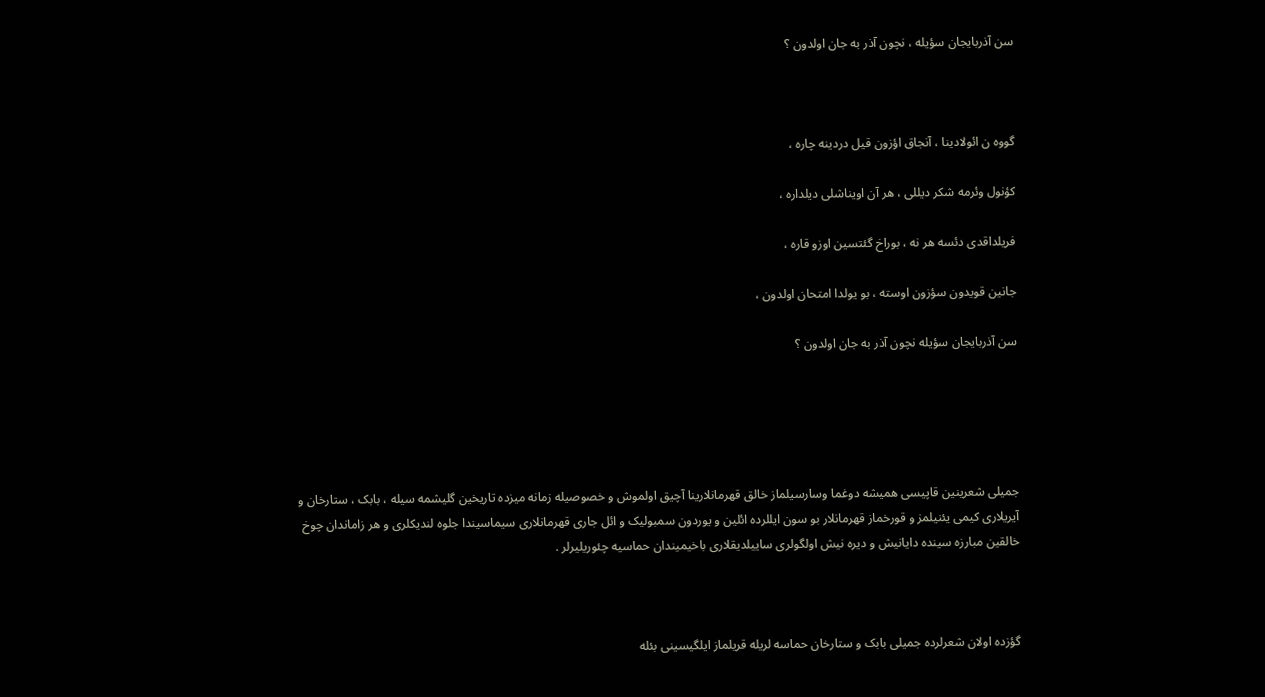سن آذربایجان سؤیله ، نچون آذر به جان اولدون ؟



گووه ن ائولادینا ، آنجاق اؤزون قیل دردینه چاره ،

کؤنول وئرمه شکر دیللی ، هر آن اویناشلی دیلداره ،

فریلداقدی دئسه هر نه ، بوراخ گئتسین اوزو قاره ،

جانین قویدون سؤزون اوسته ، بو یولدا امتحان اولدون ،

سن آذربایجان سؤیله نچون آذر به جان اولدون ؟





جمیلی شعرینین قاپیسی همیشه دوغما وسارسیلماز خالق قهرمانلارینا آچیق اولموش و خصوصیله زمانه میزده تاریخین گلیشمه سیله ، بابک ، ستارخان و آیریلاری کیمی یئنیلمز و قورخماز قهرمانلار بو سون ایللرده ائلین و یوردون سمبولیک و ائل جاری قهرمانلاری سیماسیندا جلوه لندیکلری و هر زاماندان چوخ خالقین مبارزه سینده دایانیش و دیره نیش اولگولری ساییلدیقلاری باخیمیندان حماسیه چئوریلیرلر .



گؤزده اولان شعرلرده جمیلی بابک و ستارخان حماسه لریله قریلماز ایلگیسینی بئله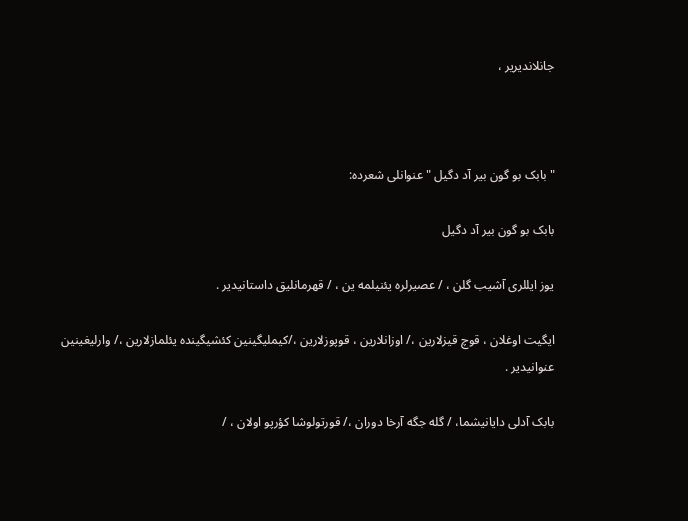جانلاندیریر ،



" بابک بو گون بیر آد دگیل " عنوانلی شعرده:

بابک بو گون بیر آد دگیل

یوز ایللری آشیب گلن ، / عصیرلره یئنیلمه ین ، / قهرمانلیق داستانیدیر .

ایگیت اوغلان ، قوچ قیزلارین ،/ اوزانلارین ، قوپوزلارین ،/کیملیگینین کئشیگینده یئلمازلارین ،/ وارلیغینین عنوانیدیر .

بابک آدلی دایانیشما، / گله جگه آرخا دوران ،/ قورتولوشا کؤرپو اولان ، /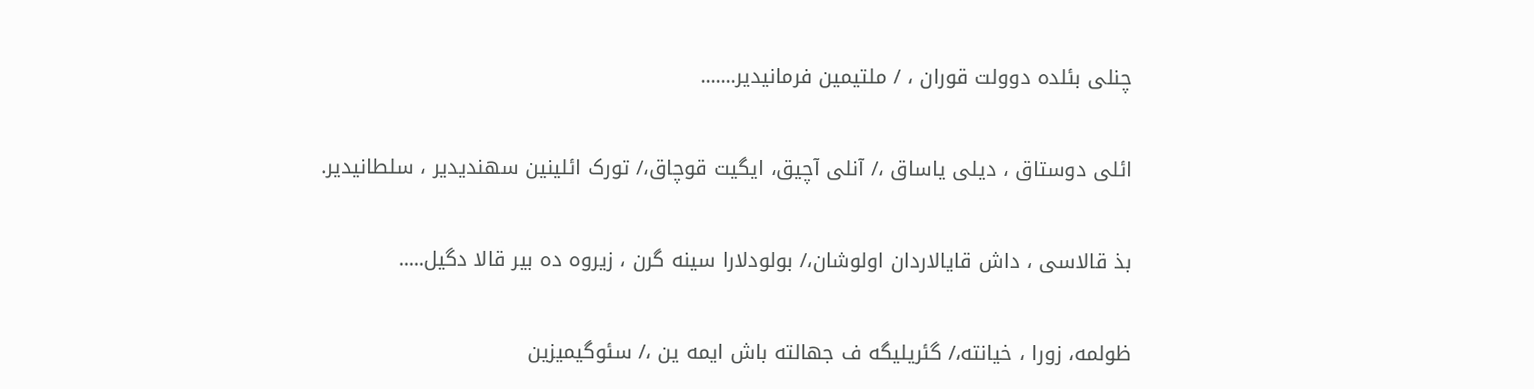چنلی بئلده دوولت قوران ، / ملتیمین فرمانیدیر.......

ائلی دوستاق ، دیلی یاساق ،/ آنلی آچیق، ایگیت قوچاق،/ تورک ائلینین سهندیدیر ، سلطانیدیر.

بذ قالاسی ، داش قایالاردان اولوشان،/ بولودلارا سینه گرن ، زیروه ده بیر قالا دگیل.....

ظولمه، زورا ، خیانته،/ گئریلیگه ف جهالته باش ایمه ین ،/ سئوگیمیزین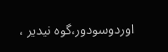اوردوسودور،گوه نیدیر ،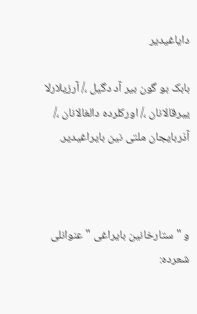دایاغیدیر

بابک بو گون بیر آد دگیل ،/ آرزیلارلا ییرقالانان ،/ اورکلرده دالغالانان ،/ آذربایجان ملتی نین بایراغیدیر.



و " ستارخانین بایراغی " عنوانلی شعرده: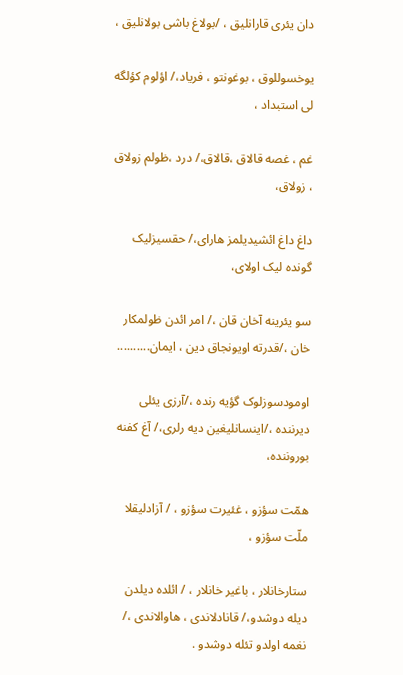دان یئری قارانلیق ، /بولاغ باشی بولانلیق ،

یوخسوللوق ، بوغونتو ، فریاد،/ اؤلوم کؤلگه لی استبداد ،

غم ، غصه قالاق ،قالاق،/ درد ،ظولم زولاق ، زولاق،

داغ داغ ائشیدیلمز هارای،/ حقسیزلیک گونده لیک اولای،

سو یئرینه آخان قان ،/ امر ائدن ظولمکار خان ،/قدرته اویونجاق دین ، ایمان..........

اومودسوزلوک گؤیه رنده ،/آرزی یئلی دیرننده ،/اينسانلیغین دیه رلری،/ آغ کفنه بوروننده،

همّت سؤزو ، غئیرت سؤزو ، / آزادلیقلا ملّت سؤزو ،

ستارخانلار ، باغیر خانلار ، / ائلده دیلدن دیله دوشدو،/ قانادلاندی ، هاوالاندی ،/ نغمه اولدو تئله دوشدو .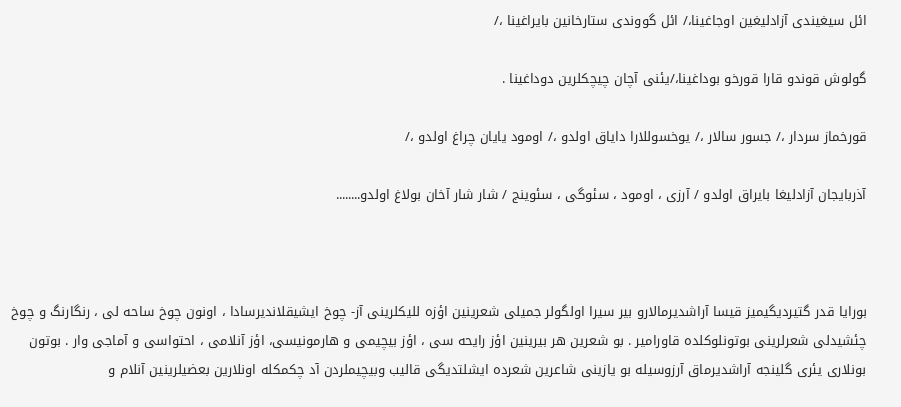ائل سیغیندی آزادلیغین اوجاغینا،/ ائل گووندی ستارخانین بایراغینا ،/

گولوش قوندو قارا قورخو بوداغینا،/یئنی آچان چیچکلرین دوداغینا .

قورخماز سردار ،/ جسور سالار ،/ یوخسوللارا دایاق اولدو ،/ اومود یایان چراغ اولدو ،/

آذربایجان آزادلیغا بایراق اولدو / آرزی ، اومود ، سئوگی ، سئوینج / شار شار آخان بولاغ اولدو........



بورایا قدر گتیردیگیمیز قیسا آراشدیرمالارو بیر سیرا اولگولر جمیلی شعرینین اؤزه للیکلرینی آز- چوخ ایشیقلاندیرسادا ، اونون چوخ ساحه لی ، رنگارنگ و چوخ چئشیدلی شعرلرینی بوتونلوکلده قاورامیر . بو شعرین هر بیرینین اؤز رایحه سی ، اؤز بیچیمی و هارمونیسی، اؤز آنلامی ، احتواسی و آماجی وار . بوتون بونلاری یئری گلینجه آراشدیرماق آرزوسیله بو یازینی شاعرین شعرده ایشلتدیگی قالیب وبیچیملردن آد چکمکله اونلارین بعضیلرینین آنلام و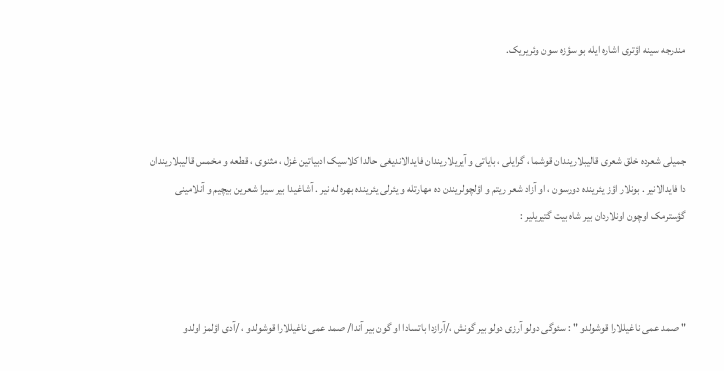مندرجه سینه اؤتری اشاره ایله بو سؤزه سون وئریریک.



جمیلی شعرده خلق شعری قالیبلاریندان قوشما ، گرایلی ، بایاتی و آیریلاریندان فایدالاندیغی حالدا کلاسیک ادبیاتین غزل ، مثنوی ، قطعه و مخمس قالیبلاریندان دا فایدالانیر . بونلار اؤز یئرینده دورسون ، او آزاد شعر ریتم و اؤلچولریندن ده مهارتله و یئرلی یئرینده بهره له نیر . آشاغیدا بیر سیرا شعرین بیچیم و آنلامینی گؤسترمک اوچون اونلاردان بیر شاه بیت گتیریلیر :



" صمد عمی ناغیللارا قوشولدو " : سئوگی دولو آرزی دولو بیر گونش ،/آرازدا باتسادا او گون بیر آندا/ صمد عمی ناغیللارا قوشولدو ، /آدی اؤلمز اولدو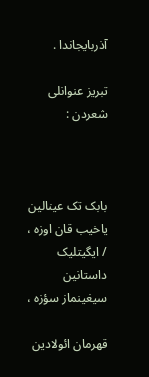آذربایجاندا .

تبریز عنوانلی شعردن :



بابک تک عینالین یاخیب قان اوزه ، / ایگیتلیک داستانین سیغینماز سؤزه ،

قهرمان ائولادین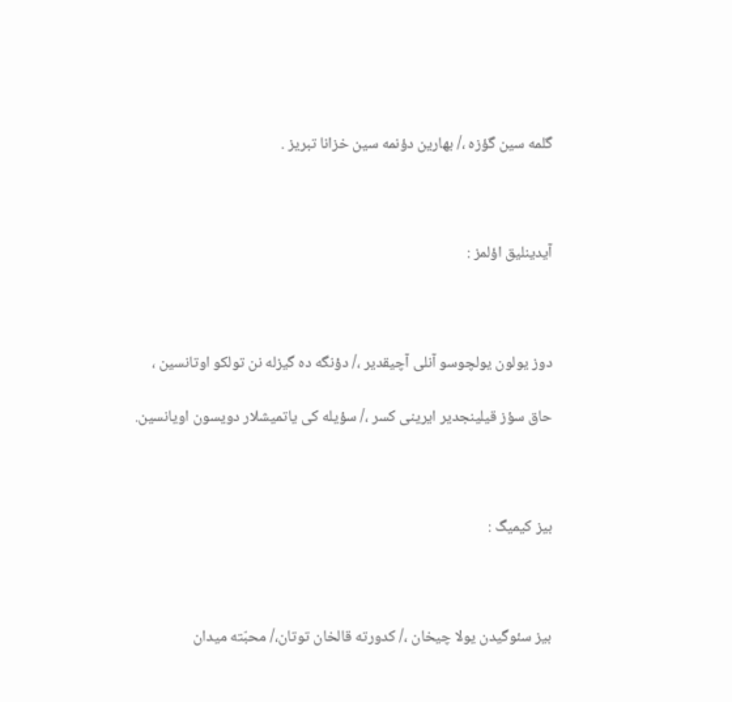گلمه سین گؤزه ،/ بهارین دؤنمه سین خزانا تبریز .



آیدینلیق اؤلمز :



دوز یولون یولچوسو آنلی آچیقدیر ،/ دؤنگه ده گیزله نن تولکو اوتانسین ،

حاق سؤز قیلینجدیر ایرینی کسر ،/ سؤیله کی یاتمیشلار دویسون اویانسین.



بیز کیمیگ :



بیز سئوگیدن یولا چیخان ،/ کدورته قالخان توتان،/ محبّته میدان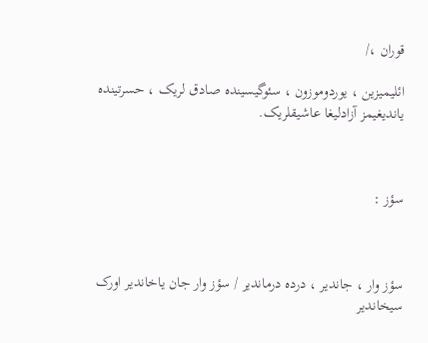قوران ،/

ائلیمیزین ، یوردوموزون ، سئوگیسینده صادق لریک ، حسرتینده یاندیغیمز آزادلیغا عاشیقلریک.



سؤز :



سؤز وار ، جاندیر ، درده درماندیر / سؤز وار جان یاخاندیر اورک سیخاندیر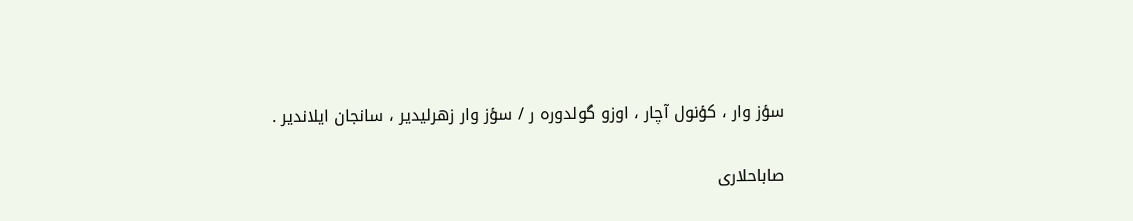سؤز وار ، کؤنول آچار ، اوزو گولدوره ر / سؤز وار زهرلیدیر ، سانجان ایلاندیر .

صاباحلاری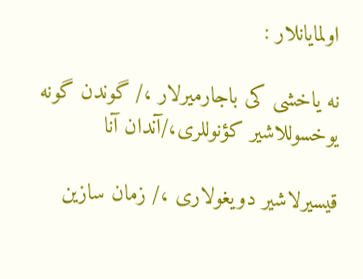اولمایانلار :

نه یاخشی کی باجارمیرلار ،/ گوندن گونه یوخسوللاشیر کؤنوللری،/آندان آنا

قیسیرلاشیر دویغولاری ،/ زمان سازین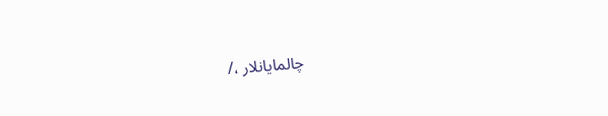چالمایانلار ،/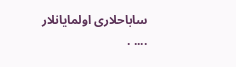ساباحلاری اولمایانلار .... .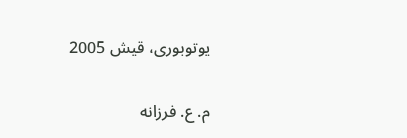یوتوبوری، قیش 2005

م. ع. فرزانه